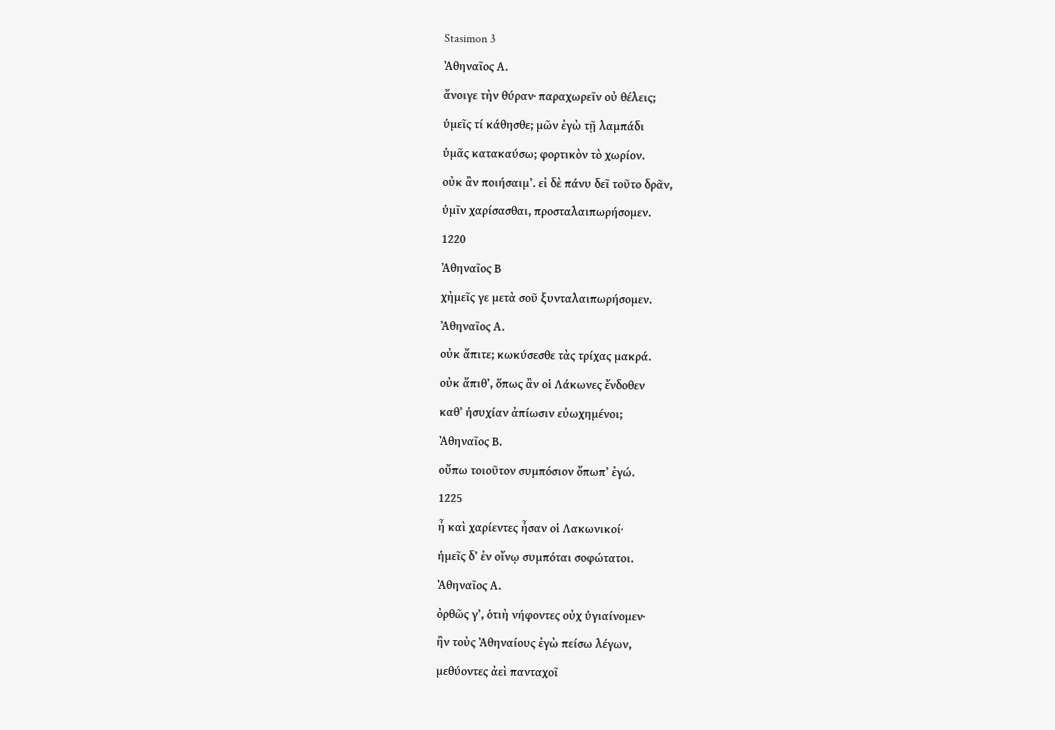Stasimon 3
Ἀθηναῖος Α.
ἄνοιγε τὴν θύραν· παραχωρεῖν οὐ θέλεις;
ὑμεῖς τί κάθησθε; μῶν ἐγὼ τῇ λαμπάδι
ὑμᾶς κατακαύσω; φορτικὸν τὸ χωρίον.
οὐκ ἂν ποιήσαιμʼ. εἰ δὲ πάνυ δεῖ τοῦτο δρᾶν,
ὑμῖν χαρίσασθαι, προσταλαιπωρήσομεν.
1220
Ἀθηναῖος Β
χἠμεῖς γε μετὰ σοῦ ξυνταλαιπωρήσομεν.
Ἀθηναῖος Α.
οὐκ ἄπιτε; κωκύσεσθε τὰς τρίχας μακρά.
οὐκ ἄπιθʼ, ὅπως ἂν οἱ Λάκωνες ἔνδοθεν
καθʼ ἡσυχίαν ἀπίωσιν εὐωχημένοι;
Ἀθηναῖος Β.
οὔπω τοιοῦτον συμπόσιον ὄπωπʼ ἐγώ.
1225
ἦ καὶ χαρίεντες ἦσαν οἱ Λακωνικοί·
ἡμεῖς δʼ ἐν οἴνῳ συμπόται σοφώτατοι.
Ἀθηναῖος Α.
ὀρθῶς γʼ, ὁτιὴ νήφοντες οὐχ ὑγιαίνομεν·
ἢν τοὺς Ἀθηναίους ἐγὼ πείσω λέγων,
μεθύοντες ἀεὶ πανταχοῖ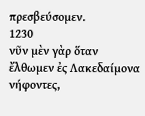πρεσβεύσομεν.
1230
νῦν μὲν γὰρ ὅταν ἔλθωμεν ἐς Λακεδαίμονα
νήφοντες,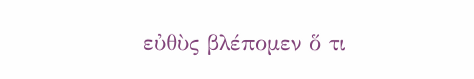εὐθὺς βλέπομεν ὅ τι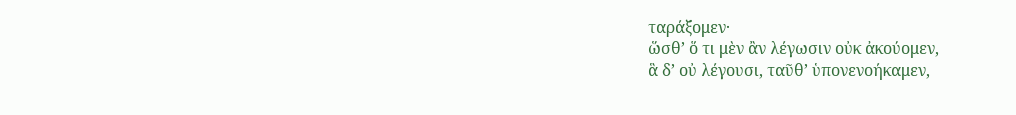ταράξομεν·
ὥσθʼ ὅ τι μὲν ἂν λέγωσιν οὐκ ἀκούομεν,
ἃ δʼ οὐ λέγουσι, ταῦθʼ ὑπονενοήκαμεν,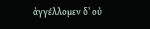ἀγγέλλομεν δʼ οὐ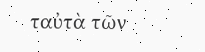ταὐτὰ τῶν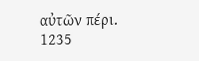αὐτῶν πέρι.
1235